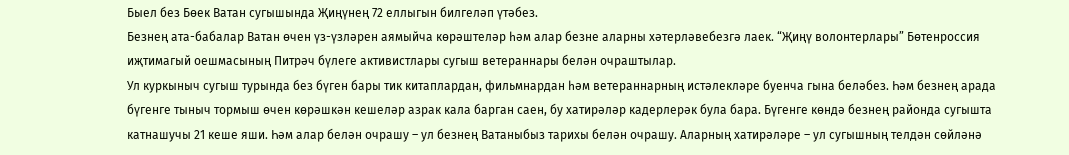Быел без Бөек Ватан сугышында Җиңүнең 72 еллыгын билгеләп үтәбез.
Безнең ата-бабалар Ватан өчен үз-үзләрен аямыйча көрәштеләр һәм алар безне аларны хәтерләвебезгә лаек. “Җиңү волонтерлары” Бөтенроссия иҗтимагый оешмасының Питрәч бүлеге активистлары сугыш ветераннары белән очраштылар.
Ул куркыныч сугыш турында без бүген бары тик китаплардан, фильмнардан һәм ветераннарның истәлекләре буенча гына беләбез. Һәм безнең арада бүгенге тыныч тормыш өчен көрәшкән кешеләр азрак кала барган саен, бу хатирәләр кадерлерәк була бара. Бүгенге көндә безнең районда сугышта катнашучы 21 кеше яши. Һәм алар белән очрашу – ул безнең Ватаныбыз тарихы белән очрашу. Аларның хатирәләре – ул сугышның телдән сөйләнә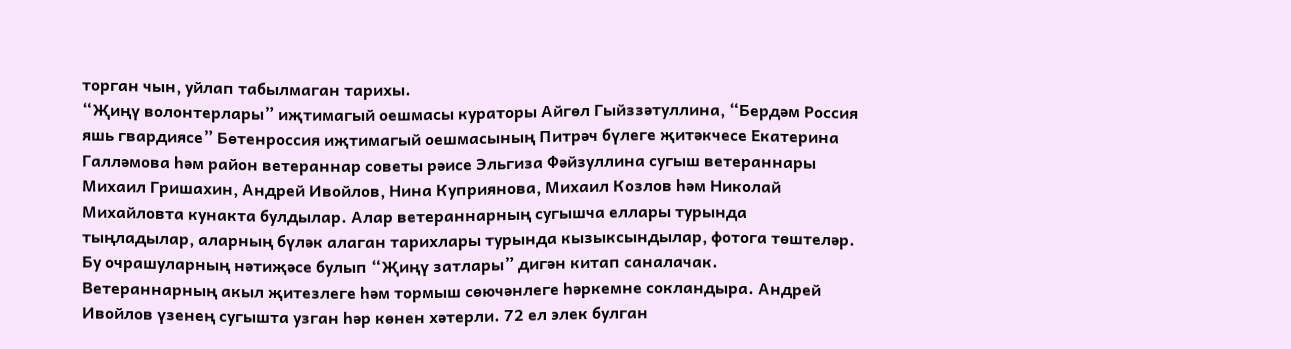торган чын, уйлап табылмаган тарихы.
“Җиңү волонтерлары” иҗтимагый оешмасы кураторы Айгөл Гыйззәтуллина, “Бердәм Россия яшь гвардиясе” Бөтенроссия иҗтимагый оешмасының Питрәч бүлеге җитәкчесе Екатерина Галләмова һәм район ветераннар советы рәисе Эльгиза Фәйзуллина сугыш ветераннары Михаил Гришахин, Андрей Ивойлов, Нина Куприянова, Михаил Козлов һәм Николай Михайловта кунакта булдылар. Алар ветераннарның сугышча еллары турында тыңладылар, аларның бүләк алаган тарихлары турында кызыксындылар, фотога төштеләр. Бу очрашуларның нәтиҗәсе булып “Җиңү затлары” дигән китап саналачак.
Ветераннарның акыл җитезлеге һәм тормыш сөючәнлеге һәркемне сокландыра. Андрей Ивойлов үзенең сугышта узган һәр көнен хәтерли. 72 ел элек булган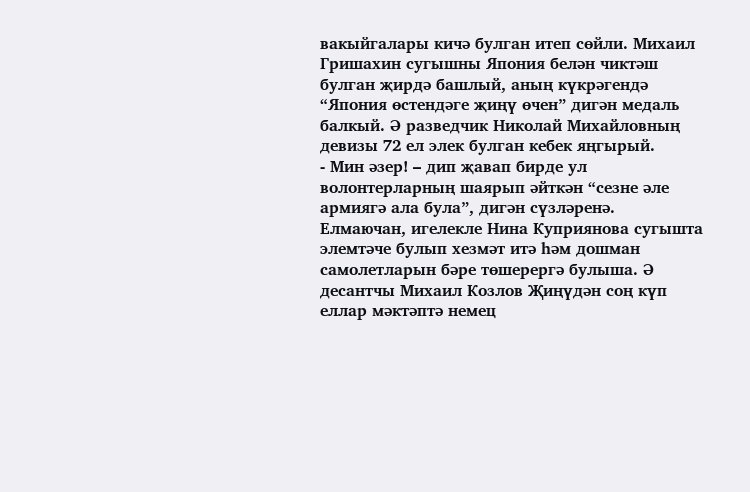вакыйгалары кичә булган итеп сөйли. Михаил Гришахин сугышны Япония белән чиктәш булган җирдә башлый, аның күкрәгендә “Япония өстендәге җиңү өчен” дигән медаль балкый. Ә разведчик Николай Михайловның девизы 72 ел элек булган кебек яңгырый.
- Мин әзер! – дип җавап бирде ул волонтерларның шаярып әйткән “сезне әле армиягә ала була”, дигән сүзләренә.
Елмаючан, игелекле Нина Куприянова сугышта элемтәче булып хезмәт итә һәм дошман самолетларын бәре төшерергә булыша. Ә десантчы Михаил Козлов Җиңүдән соң күп еллар мәктәптә немец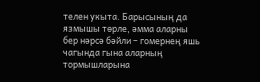телен укыта. Барысының да язмышы төрле, әмма аларны бер нәрсә бәйли – гомернең яшь чагында гына аларның тормышларына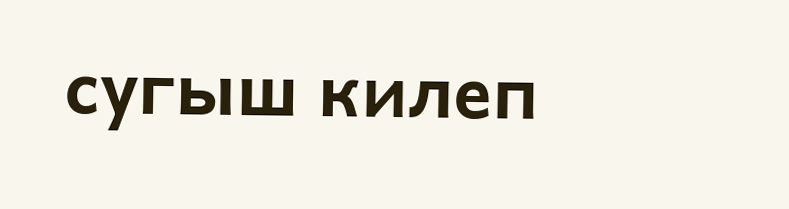сугыш килеп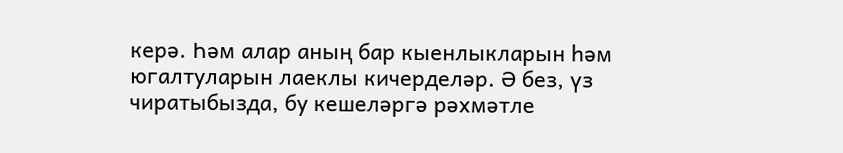керә. Һәм алар аның бар кыенлыкларын һәм югалтуларын лаеклы кичерделәр. Ә без, үз чиратыбызда, бу кешеләргә рәхмәтле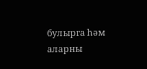булырга һәм аларны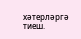хәтерләргә тиеш.